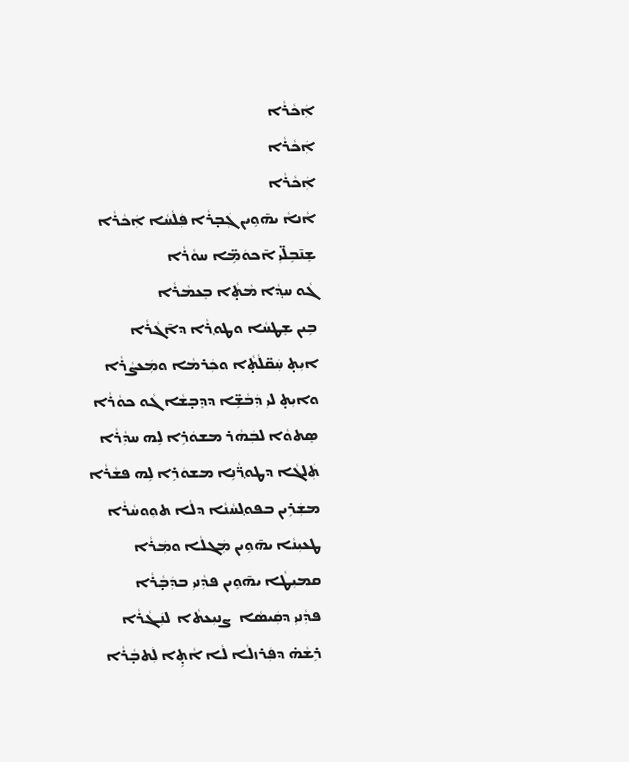ܐܲܟܵܪܵܐ
ܐܲܟܵܪܵܐ
ܐܲܟܵܪܵܐ
ܐܵܢܐܵ ܝܗ̄ܘܹܝܢ ܓܲܒ̣ܪܵܐ ܦܲܠܵܚܵܐ ܐܲܟܵܪܵܐ
ܫܸܢ̄ܒܹܠ̈ܝܼ ܐ̄ܟܘܿܡܹ̈ܐ ܚܘܵܪܵܐ
ܓܵܘ ܚܕ݂ܵܐ ܡܵܬ̣ܵܐ ܒܸܥܡܵܪܵܐ
ܒܹܝܢ ܫܸܛܚܵܐ ܘܛܘ݂ܪܵܐ ܕܐ̄ܓܵܪܵܐ
ܐܝܼܬ̣ ܚܲܩ̈ܠܵܬ̣ܵܐ ܘܟܲܪܡܵܐ ܘܡܲܥܨܵܪܵܐ
ܘܐܝܼܬ̣ ܠܝܼ ܕܲܒܵܫܹ̈ܐ ܕܕܸܒ̣ܫܵܐ ܓܵܘ ܟܘܵܪܵܐ
ܣܸܬܘܵܐ ܠܒܲܗܵܪ ܡܫܘܿܪܹܐ ܠܹܗ ܚܕܼܵܪܵܐ
ܬܲܠܓܵܐ ܕܛܘ݂ܪ̈ܵܢܹܐ ܡܫܘܿܪܹܐ ܠܹܗ ܦܫܵܪܵܐ
ܡܫܲܪܹܝܢ ܒܦܘ݂ܠܚܵܢܵܐ ܕܠܵܐ ܬܘܼܘܚܵܪܵܐ
ܛܥܝܼܢܵܐ ܝܗ̄ܘܹܝܢ ܡܲܓܠܵܐ ܘܡܲܪܵܐ
ܩܡܝܼܛܵܐ ܝܗ̄ܘܹܝܢ ܦܕܼܵܢܝܼ ܒܕܲܒ̣ܵܪܵܐ
ܦܕܼܵܢܝܼ ܕܩܲܝܣܵܐ  ܨܢܝܼܥܬܵܐ  ܠܢܲܓܵܪܵܐ
ܪܹܫܵܗ̇ ܕܦܲܪܙܠܵܐ ܠܵܐ ܐܵܬ̣ܹܐ ܠܲܬܒ̣ܵܪܵܐ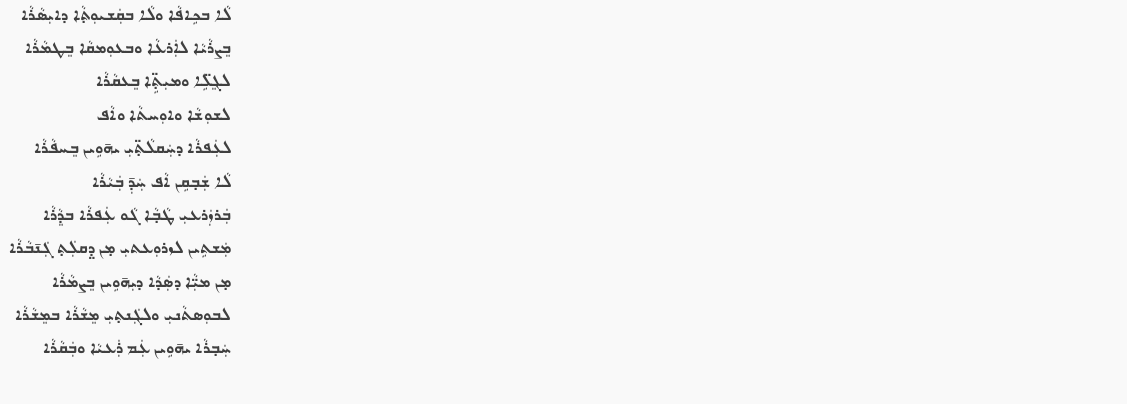ܠܵܐ ܒܟܹܐܦܵܐ ܘܠܵܐ ܒܩܲܫܝܘܼܬ̣ܵܐ ܕܐܝܼܣܵܪܵܐ
ܒܸܨܪܵܝܵܐ ܠܐܲܪܥܵܐ ܘܒܥܘܼܡܩܵܐ ܒܸܛܡܵܪܵܐ
ܠܓܸܠܹ̈ܐ ܘܡܝܼܬ̣ܹ̈ܐ ܒܸܥܩܵܪܵܐ
ܠܫܘ݂ܫܵܐ ܘܐܘܼܚܬܵܐ ܘܐܵܦ
ܠܥܲܦܪܵܐ ܕܚܲܩܠܵܬ̣̈ܝܼ ܝܗ̄ܘܹܝܢ ܒܸܚܦܵܪܵܐ
ܠܵܐ ܫܲܒ̣ܩܹܢ ܐܵܦ ܚܲܕܼ̄ ܒܲܝܵܪܵܐ
ܒܲܪܙܲܪܥܝܼ ܛܵܒ̣ܵܐ ܓܵܘ ܥܲܦܪܵܐ ܒܕܸܵܪܵܐ
ܡܲܫܬܹܝܢ ܠܙܪܘ݂ܥܬܝܼ ܡ̣ܢ ܕ̤ܩܠܲܬ̣ ܓܲܢ̄ܒܵܪܵܐ
ܡ̣ܢ ܡܝܼ̈ܵܐ ܕܣܲܕܵܐ ܕܝܼܗ̄ܘܹܝܢ ܒܸܨܡܵܪܵܐ
ܠܒܘܼܣܬܵܢܝܼ ܘܠܓܲܢܬ̣ܝܼ ܡܸܫܵܪܵܐ ܒܡܸܫܵܪܵܐ
ܚܲܒ̣ܪܵܐ ܝܗ̄ܘܹܝܢ ܥܲܡ ܪܲܥܝܵܐ ܘܒܲܩܵܪܵܐ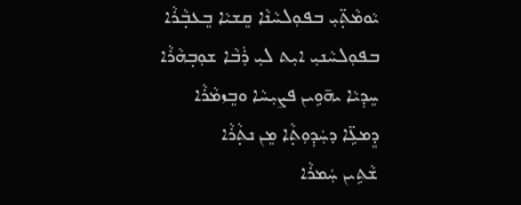ܝܵܘܡܵܬ̣̈ܝܼ ܒܦܘܼܠܚܵܢܵܐ ܩܸܫܝܵܐ ܒܸܥܒ̣ܵܪܵܐ
ܒܦܘܼܠܚܵܢܝܼ ܐܝܼܬ ܠܝܼ ܪܲܒܵܐ ܫܘܼܒ̣ܗܵܪܵܐ
ܚܸܕܼܝܵܐ ܝܗ̄ܘܹܝܢ ܦܨܝܼܚܵܐ ܘܒܸܙܡܵܪܵܐ
ܕܸܡܥܹ̈ܐ ܕܚܲܕܼܘܼܬ̣ܵܐ ܡܸܢ ܢܬ̣ܵܪܵܐ
ܫܵܬܹܝܢ ܚܲܡܪܵܐ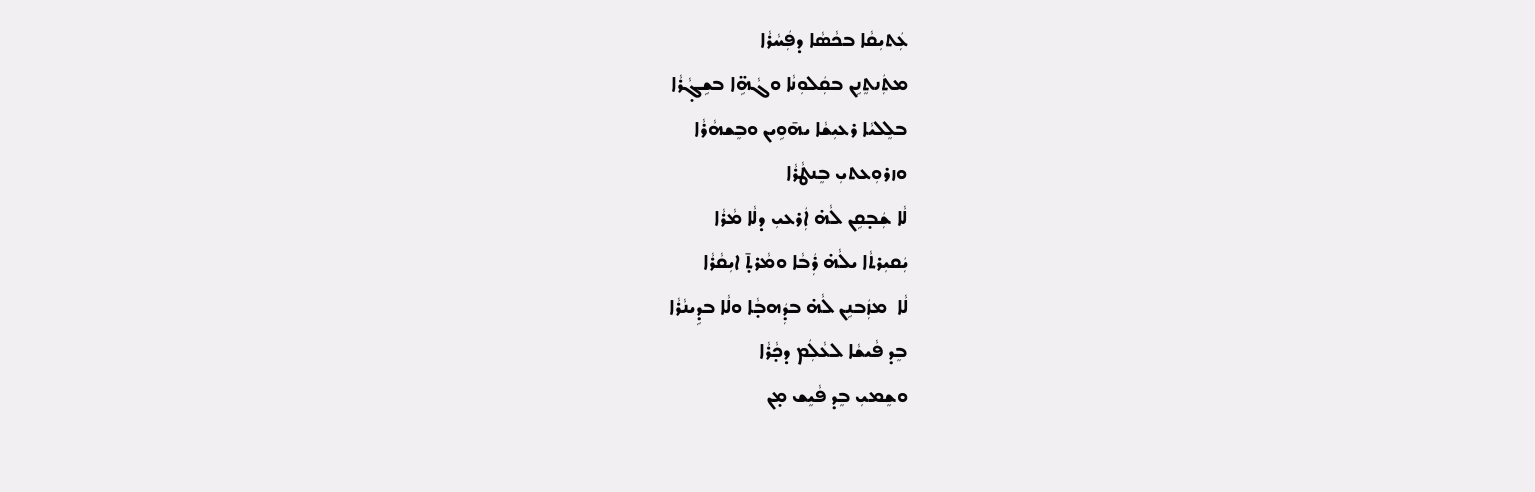ܥܲܬܝܼܩܵܐ ܒܟܵܣܵܐ ܕܦܲܚܵܪܵܐ
ܡܬܲܢܬܸܢܹܢ ܒܩܲܠܘܼܢܵܐ ܘܓܵܗܹ̈ܐ ܒܫܹܓ̣ܵܪܵܐ
ܒܠܸܠܝܵܐ ܪܥܝܼܫܵܐ ܝܗ̄ܘܹܝܢ ܘܒܸܫܗܵܪܵܐ
ܘܙܪܘܼܥܬܝܼ ܒܸܢܛܵܪܵܐ
ܠܵܐ ܫܲܒ̣ܩܹܢ ܠܵܗ̇ ܐܲܪܥܝܼ ܕܠܵܐ ܡܵܪܵܐ
ܝܲܩܝܼܪܬܵܐ ܝܠܵܗ̇ ܪܲܒܵܐ ܘܡܵܪܬ̣̄ ܐܝܼܩܵܪܵܐ
ܠܵܐ  ܡܙܲܒܢܹܢ ܠܵܗ̇ ܒܕܲܗܒ̣ܵܐ ܘܠܵܐ ܒܕܹܝܢܵܪܵܐ
ܒܸܕ ܦܵܝܫܵܐ ܠܥܵܠܲܡ ܕܟ̣ܵܪܵܐ
ܘܫܸܡܝܼ ܒܸܕ ܦܵܝܸܫ ܡ̣ܢ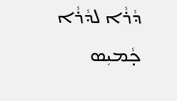ܕܵܪܵܐ ܠܕܵܪܵܐ
ܟ̣ܵܡܝܼܣ